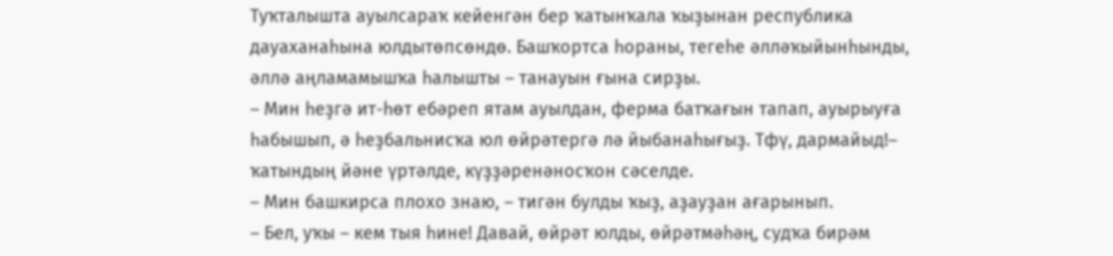Туҡталышта ауылсараҡ кейенгән бер ҡатынҡала ҡыҙынан республика дауаханаһына юлдытөпсөндө. Башҡортса һораны, тегеһе әлләҡыйынһынды, әллә аңламамышҡа һалышты – танауын ғына сирҙы.
– Мин һеҙгә ит-һөт ебәреп ятам ауылдан, ферма батҡағын тапап, ауырыуға һабышып, ә һеҙбальнисҡа юл өйрәтергә лә йыбанаһығыҙ. Тфү, дармайыд!– ҡатындың йәне үртәлде, күҙҙәренәносҡон сәселде.
– Мин башкирса плохо знаю, – тигән булды ҡыҙ, аҙауҙан ағарынып.
– Бел, уҡы – кем тыя һине! Давай, өйрәт юлды, өйрәтмәһәң, судҡа бирәм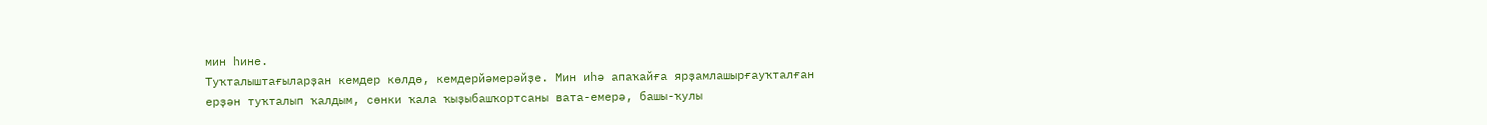мин һине.
Туҡталыштағыларҙан кемдер көлдө, кемдерйәмерәйҙе. Мин иһә апаҡайға ярҙамлашырғауҡталған ерҙән туҡталып ҡалдым, сөнки ҡала ҡыҙыбашҡортсаны вата-емерә, башы-ҡулы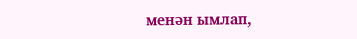менән ымлап,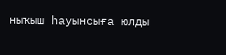ныҡыш һауынсыға юлды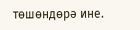төшөндөрә ине.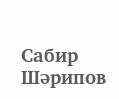Сабир Шәрипов